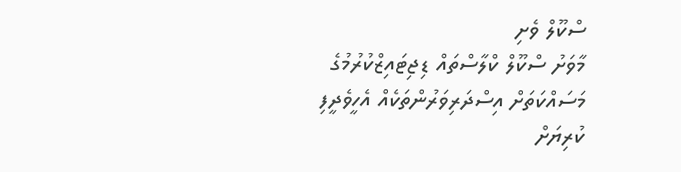ސްކޫލް ވެށި
މާވަށު ސްކޫލް ކްލާސްތައް ޑިޖިޓައިޒްކުރުމުގެ މަސައްކަތަށް އިސްދަރިވަރުންތަކެއް އެހީވެދީފި
ކުރިޔަށް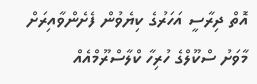އޮތް ދިރާސީ އަހަރުގެ ކިޔެވުން ފެށެންވާއިރަށް މާވަށު ސްކޫލްގެ ހުރިހާ ކްލާސްރޫމްއެއް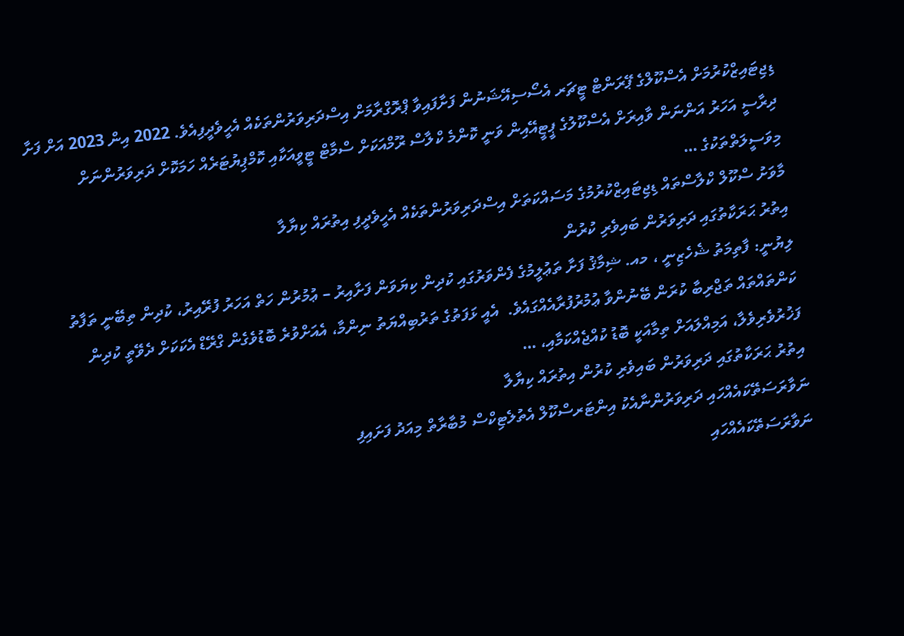ޑިޖިޓައިޒްކުރުމަށް އެސްކޫލްގެ ޕޭރަންޓް ޓީޗަރ އެސޯސިއޭޝަނުން ފަށާފައިވާ ޕްރޮގްރާމަށް އިސްދަރިވަރުންތަކެއް އެހީވެދީފިއެވެ. 2022 އިން 2023 އަށް ފަށާ ދިރާސީ އަހަރު އަންނަން ވާއިރަށް އެސްކޫލުގެ ޕީޓީއޭއިން ވަނީ ކޮންމެ ކްލާސް ރޫމްއަކަށް ސްމާޓް ޓީވީއަކާއި ކޮމްޕިޔުޓަރެއް ހަމަކޮށް ދަރިވަރުންނަށް މިވަސީލަތްތަކުގެ …
މާވަށު ސްކޫލް ކްލާސްތައް ޑިޖިޓައިޒްކުރުމުގެ މަސައްކަތަށް އިސްދަރިވަރުންތަކެއް އެހީވެދީފި އިތުރައް ކިޔާލާ
އިތުރު ޙަރަކާތުގައި ދަރިވަރުން ބައިވެރި ކުރުން
ލިޔުނީ: ފާތިމަތު ޝެހެޒިނީ ، މއ. ޝިމާޤު ފަށާ ތަޢުލީމުގެ ފެންވަރުގައި ކުދިން ކިޔަވަން ފަށާއިރު – ޢުމުރުން ހަތް އަހަރު ފުރޭއިރު، ކުދިން ތިބޭނީ ތަފާތު ކަންތައްތައް ތަޖްރިބާ ކުރަން ބޭނުންވާ ޢުމުރުފުރާއެއްގައެވެ.  އެއީ ޅަފަތުގެ ތަރުބިއްޔަތު ނިންމާ، އެއަށްވުރެ ބޮޑުވެގެން ގްރޭޑް އެކަކަށް ދެވޭތީ ކުދިން ފަޚުރުވެރިވެލާ، އަމިއްލައަށް ތިމާއަކީ ބޮޑު ކުއްޖެއްކަމާއި، …
އިތުރު ޙަރަކާތުގައި ދަރިވަރުން ބައިވެރި ކުރުން އިތުރައް ކިޔާލާ
ނަވާރަސަތޭކައެއްހައި ދަރިވަރުންނާއެކު އިންޓަރސްކޫލް އެތުލެޓިކްސް މުބާރާތް މިއަދު ފަށައިފި
ނަވާރަސަތޭކައެއްހައި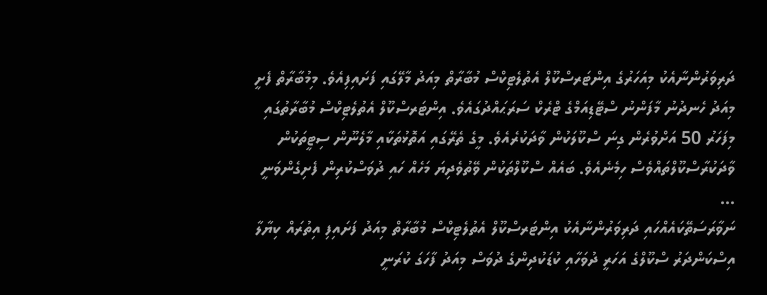ދަރިވަރުންނާއެކު މިއަހަރުގެ އިންޓަރސްކޫލް އެތުލެޓިކްސް މުބާރާތް މިއަދު މާލޭގައި ފަށައިފިއެވެ. މިމުބާރާތް ފެށީ މިއަދު ހެނދުނު މާފަންނު ސްޓޭޑިއަމްގެ ޓްރެކް ސަރަޙައްދުގައެވެ. އިންޓަރސްކޫލް އެތުލެޓިކްސް މުބާރާތުގައި މިފަހަރު 50 އަށްވުރެން ގިނަ ސްކޫލަކުން ވާދަކުރެއެވެ. މީގެ ތެރޭގައި އަތޮޅުތަކާއި މާލެނޫން ސިޓީތަކުން ވާދަކުރާސްކޫލްތައްވެސް ހިމެނެއެވެ. ބައެއް ސްކޫލްތަކުން ވޭތުވެދިޔަ މަހެއް ހައި ދުވަސްކުރިން ފެށިގެންވަނީ …
ނަވާރަސަތޭކައެއްހައި ދަރިވަރުންނާއެކު އިންޓަރސްކޫލް އެތުލެޓިކްސް މުބާރާތް މިއަދު ފަށައިފި އިތުރައް ކިޔާލާ
އިސްކަންދަރު ސްކޫލްގެ އަހަރީ ދުވަހާއި ކުޑަކުދިންގެ ދުވަސް މިއަދު ފާހަގަ ކުރަނީ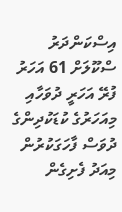އިސްކަންދަރު ސްކޫލަށް 61 އަހަރު ފުރޭ އަހަރީ ދުވަހާއި މިއަހަރުގެ ކުޑަކުދިންގެ ދުވަސް ފާހަގަކުރުން މިއަދު ފެށިގެން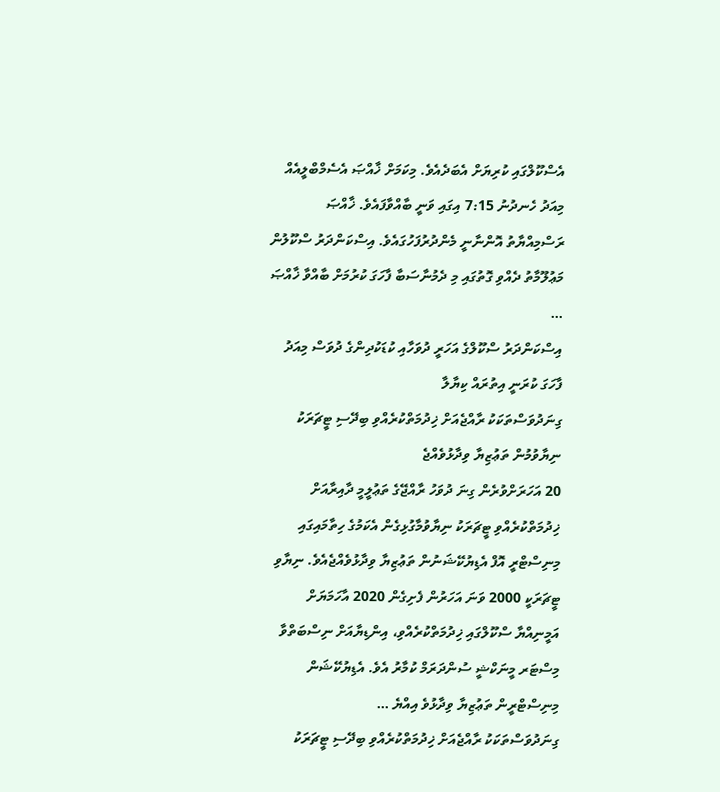އެސްކޫލްގައި ކުރިޔަށް އެބަދެއެވެ. މިކަމަށް ޚާއްޞަ އެސެމްބްލީއެއް މިއަދު ހެނދުނު 7:15 އިގައި ވަނީ ބާއްވާފައެވެ. ޚާއްޞަ ރަސްމިއްޔާތު އޮންނާނީ މެންދުރުފަހުގައެވެ. އިސްކަންދަރު ސްކޫލުން މަޢުލޫމާތު ދެއްވި ގޮތުގައި މި ދެމުނާސަބާ ފާހަގަ ކުރުމަށް ބާއްވާ ޚާއްޞަ …
އިސްކަންދަރު ސްކޫލްގެ އަހަރީ ދުވަހާއި ކުޑަކުދިންގެ ދުވަސް މިއަދު ފާހަގަ ކުރަނީ އިތުރައް ކިޔާލާ
ގިނަދުވަސްތަކަކު ރާއްޖެއަށް ޚިދުމަތްކުރެއްވި ބިދޭސި ޓީޗަރަކު ނިޔާވުމުން ތަޢުޒިޔާ ވިދާޅުވެއްޖެ
20 އަހަރަށްވުރެން ގިނަ ދުވަހު ރާއްޖޭގެ ތަޢުލީމީ ދާއިރާއަށް ޚިދުމަތްކުރެއްވި ޓީޗަރަކު ނިޔާވުމާގުޅިގެން އެކަމުގެ ހިތާމައިގައި މިނިސްޓްރީ އޮފް އެޑިޔުކޭޝަނުން ތަޢުޒިޔާ ވިދާޅުވެއްޖެއެވެ. ނިޔާވި ޓީޗަރަކީ 2000 ވަނަ އަހަރުން ފެށިގެން 2020 އާހަމަޔަށް އަމީނިއްޔާ ސްކޫލްގައި ޚިދުމަތްކުރެއްވި، އިންޑިޔާއަށް ނިސްބަތްވާ މިސްޓަރ މީނަކްޝީ ސުންދަރަމް ކުމާރު އެވެ. އެޑިޔުކޭޝަން މިނިސްޓްރީން ތަޢުޒިޔާ ވިދާޅުވެ އިއްޔެ …
ގިނަދުވަސްތަކަކު ރާއްޖެއަށް ޚިދުމަތްކުރެއްވި ބިދޭސި ޓީޗަރަކު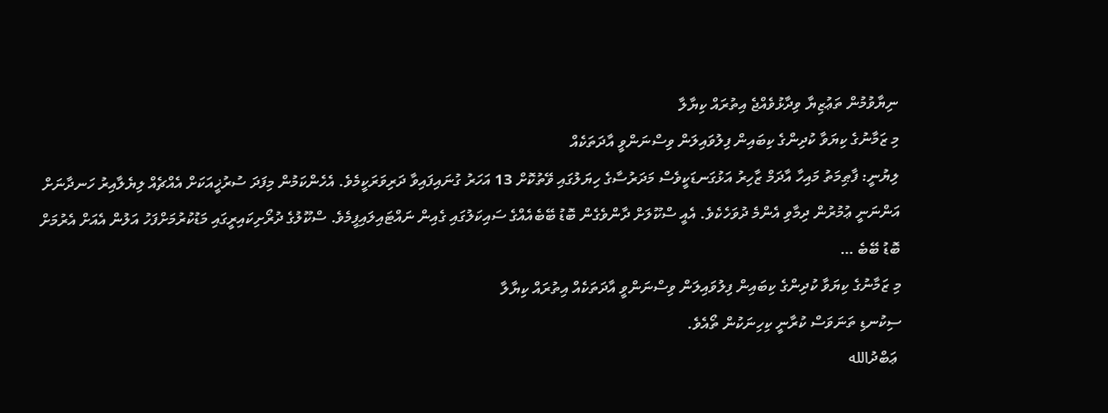ނިޔާވުމުން ތަޢުޒިޔާ ވިދާޅުވެއްޖެ އިތުރައް ކިޔާލާ
މި ޒަމާނުގެ ކިޔަވާ ކުދިންގެ ކިބައިން ފިލުވައިލަން ވިސްނަންވީ އާދަތަކެއް
ލިޔުނީ: ފާޠިމަތު މައިހާ އާދަމް ޒާހިރު އަޅުގަނޑަކީވެސް މަދަރުސާގެ ހިޔަލުގައި ވޭތުކޮށް 13 އަހަރު ގުނައިފައިވާ ދަރިވަރަކީމެވެ. އެހެންކަމުން މިފަދަ ސުރުޚީއަކަށް އެއްޗެއް ލިޔެލާއިރު ހަނދާނަށް އަންނަނީ ޢުމުރުން ދިމާވި އެންމެ ދުވަހެކެވެ. އެއީ ސްކޫލަށް ދާންވެގެން ބޮޑު ބޭބެއެއްގެ ސައިކަލުގައި ގެއިން ނައްޓައިލައިފީމެވެ. ސްކޫލުގެ ދުރޯށިކައިރީގައި މަޑުކުރުމަށްފަހު އަލުން އެއަށް އެރުމަށް ބޮޑު ބޭބެ …
މި ޒަމާނުގެ ކިޔަވާ ކުދިންގެ ކިބައިން ފިލުވައިލަން ވިސްނަންވީ އާދަތަކެއް އިތުރައް ކިޔާލާ
ސިކުނޑި ތަނަވަސް ކުރާނީ ކިހިނަކުން ތޯއެވެ.
 ޢަބްދުالله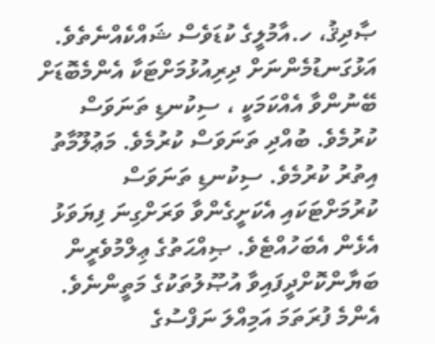ޞާދިޤު، ހ.އާމުލީގެ ކުޑަވެސް ޝައްކެއްނެތެވެ. އަޅުގަނޑުމެންނަށް ދިރިއުޅުމަށްޓަކާ އެންމެބޮޑަށް ބޭނުންވާ އެއްކަމަކީ ، ސިކުނޑި ތަނަވަސް ކުރުމެވެ. ބުއްދި ތަނަވަސް ކުރުމެވެ. މަޢުލޫމާތު އިތުރު ކުރުމެވެ. ސިކުނޑި ތަނަވަސް ކުރުމަށްޓަކައި އެކަށީގެންވާ ވަރަށްގިނަ ފިޔަވަޅު އެޅެން އެބަހުއްޓެވެ. ޞިއްޙަތުގެ ޢިލްމުވެރީން ބަޔާންކޮށްދީފައިވާ އުޞޫލުތަކުގެ މަތީންނެވެ. އެންމެ ފުރަތަމަ އަމިއްލަ ނަފްސުގެ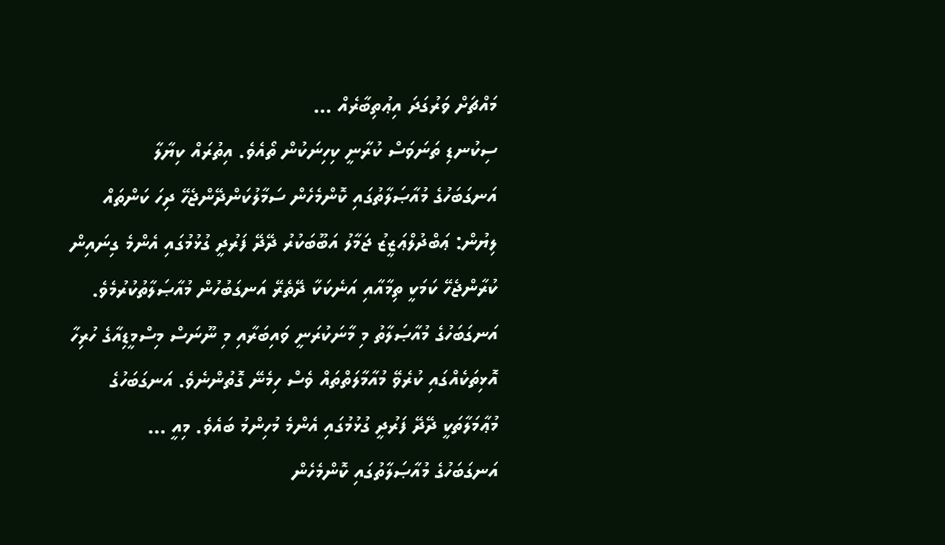މައްޗަށް ވަރުގަދަ އިޢުތިބާރެއް …
ސިކުނޑި ތަނަވަސް ކުރާނީ ކިހިނަކުން ތޯއެވެ. އިތުރައް ކިޔާލާ
އަނގަބަހުގެ މުއާޞަލާތުގައި ކޮންމެހެން ސަމާލުކަންދޭންޖެހޭ ދިހަ ކަންތައް
ލިޔުން: ޢަބްދުލްޢަޒީޒު ޖަމާލު އަބޫބަކުރު ދޭދޭ ފަރުދީ ގުޅުމުގައި އެންމެ ގިނައިން ކުރާންޖެހޭ ކަމަކީ ތިމާއާއި އަނެކަކާ ދޭތެރޭ އަނގަބުހުން މުއާޞަލާތުކުރުމެވެ. އަނގަބަހުގެ މުއާޞަލާތު މި މާނަކުރަނީ ވައިބަރާއި މި ނޫނަސް މިސްމީޑިއާގެ ހުރިހާ އޮޅިތަކެއްގައި ކުރެވޭ މުއާމާލަތްތައް ވެސް ހިމެނޭ ގޮތުންނެވެ. އަނގަބަހުގެ މުޢާމަލާތަކީ ދޭދޭ ފަރުދީ ގުޅުމުގައި އެންމެ މުހިންމު ބައެވެ. މިއީ …
އަނގަބަހުގެ މުއާޞަލާތުގައި ކޮންމެހެން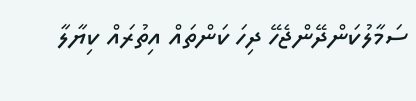ސަމާލުކަންދޭންޖެހޭ ދިހަ ކަންތައް އިތުރައް ކިޔާލާ